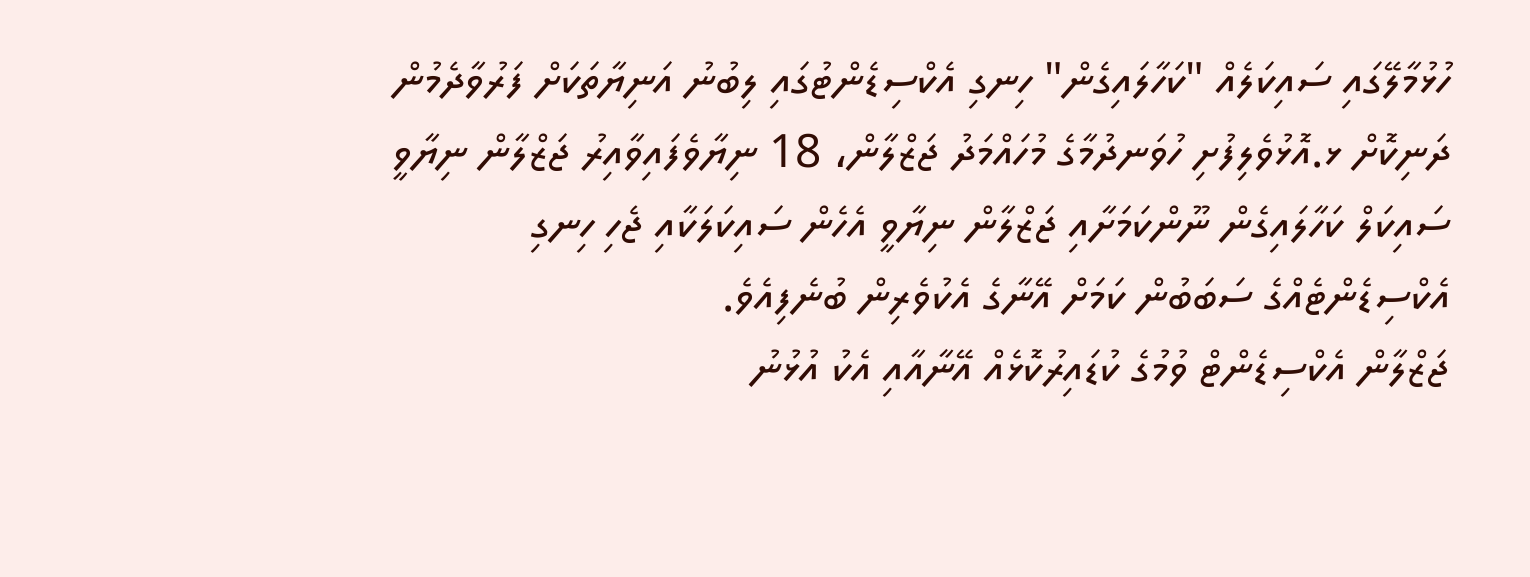ހުޅުމާލޭގައި ސައިކަލެއް "ކަހާލައިގެން" ހިނގި އެކްސިޑެންޓުގައި ލިބުނު އަނިޔާތަކަށް ފަރުވާދެމުން ދަނިކޮށް ޅ.އޮޅުވެލިފުށި ހުވަނދުމާގެ މުހައްމަދު ޖަޒްލާން، 18 ނިޔާވެފައިވާއިރު ޖަޒްލާން ނިޔާވީ ސައިކަލް ކަހާލައިގެން ނޫންކަމަށާއި ޖަޒްލާން ނިޔާވީ އެހެން ސައިކަލަކާއި ޖެހި ހިނގި އެކްސިޑެންޓެއްގެ ސަބަބުން ކަމަށް އޭނާގެ އެކުވެރިން ބުނެފިއެވެ.
ޖަޒްލާން އެކްސިޑެންޓް ވުމުގެ ކުޑައިރުކޮޅެއް އޭނާއާއި އެކު އުޅުނު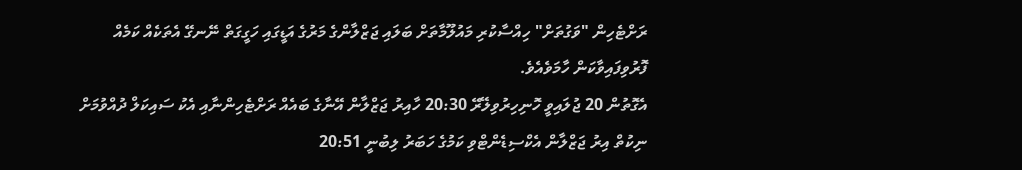ރަށްޓެހިން "ވަގުތަށް" ހިއްސާކުރި މައުލޫމާތަށް ބަލައި ޖަޒްލާންގެ މަރުގެ އަޑީގައި ހަގީގަތް ނޭނގޭ އެތަކެއް ކަމެއް ފޮރުވިފައިވާކަން ހާމަވެއެވެ.
އެގޮތުން 20 ޖުލައިވީ ހޮނިހިރުވިލޭރޭ 20:30 ހާއިރު ޖަޒްލާން އޭނާގެ ބައެއް ރަށްޓެހިންނާއި އެކު ސައިކަލް ދުއްވުމަށް ނިކުތް އިރު ޖަޒްލާން އެކްސިޑެންޓްވި ކަމުގެ ހަބަރު ލިބުނީ 20:51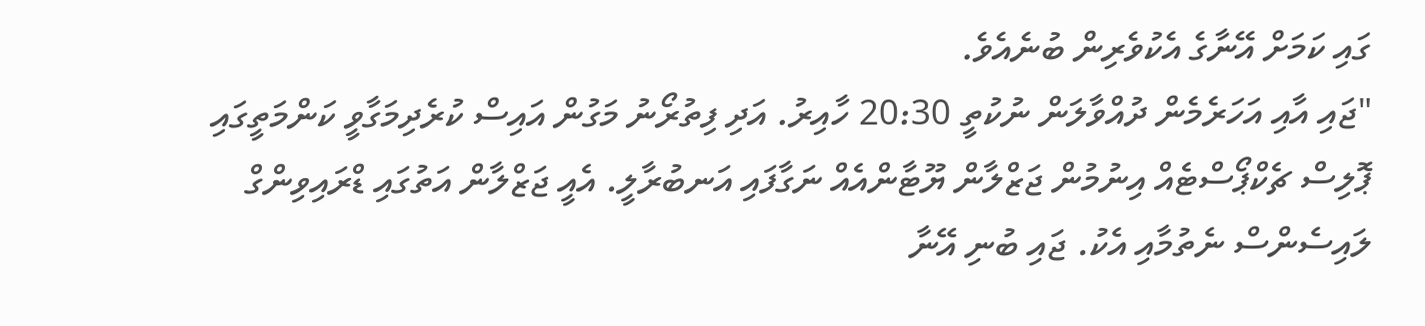ގައި ކަމަށް އޭނާގެ އެކުވެރިން ބުނެއެވެ.
"ޖައި އާއި އަހަރެމެން ދުއްވާލަން ނުކުތީ 20:30 ހާއިރު. އަދި ފިތުރޯނު މަގުން އައިސް ކުރެދިމަގާވީ ކަންމަތީގައި ޕޮލިސް ޗެކްޕޯސްޓެއް އިނުމުން ޖަޒްލާން ޔޫޓާންއެއް ނަގާފައި އަނބުރާލީ. އެއީ ޖަޒްލާން އަތުގައި ޑްރައިވިންގް ލައިސެންސް ނެތުމާއި އެކު. ޖައި ބުނި އޭނާ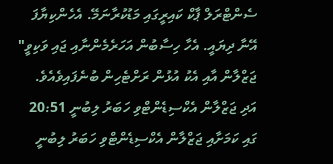ސެންޓްރަލް ޕާކް ކައިރީގައި މަޑުކުރާނަމޭ. އެހެންކިޔާފަ އޭނާ ދިޔައީ. އެހާ ހިސާބުން އަހަރެމެންނާއި ޖައި ވަކިވީ" ޖަޒްލާން އާއި އެކު އުޅުން ރަށްޓެހިން ބުނެފައިވެއެވެ.
އަދި ޖަޒްލާން އެކްސިޑެންޓްވި ހަބަރު ލިބުނީ 20:51 ގައި ކަމަށާއި ޖަޒްލާން އެކްސިޑެންޓްވި ހަބަރު ލިބުނީ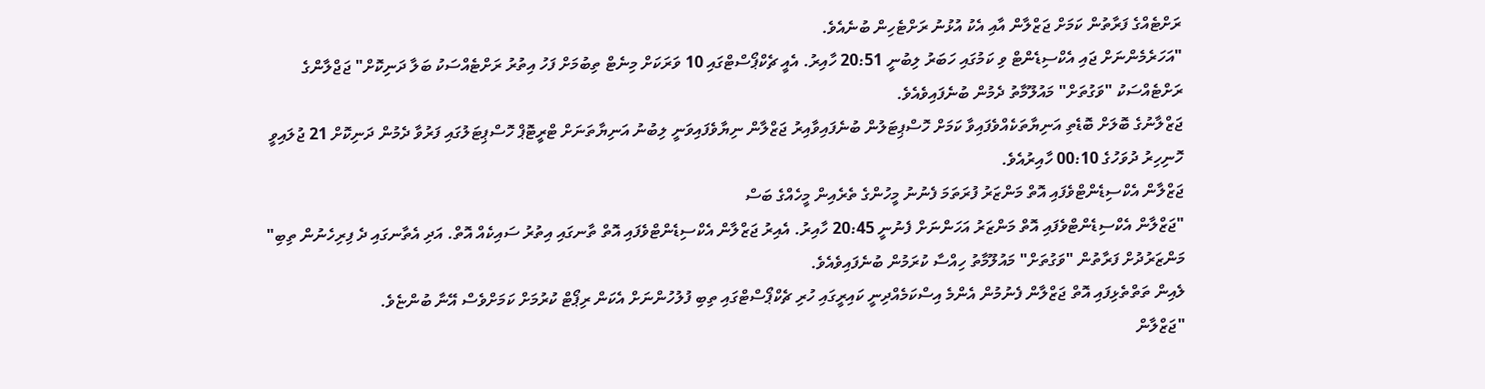ރަށްޓެއްގެ ފަރާތުން ކަމަށް ޖަޒްލާން އާއި އެކު އުޅުނު ރަށްޓެހިން ބުނެއެވެ.
"އަހަރެމެންނަށް ޖައި އެކްސިޑެންޓް ވި ކަމުގައި ހަބަރު ލިބުނީ 20:51 ހާއިރު. އެއީ ޗެކްޕޯސްޓްގައި 10 ވަރަކަށް މިނެޓް ތިބުމަށް ފަހު އިތުރު ރަށްޓެއްސަކު ބަލާ ދަނިކޮށް" ޖަޖްލާންގެ ރަށްޓެއްސަކު "ވަގުތަށް" މައުލޫމާތު ދެމުން ބުނެފައިވެއެވެ.
ޖަޒްލާނުގެ ބޮލަށް ބޮޑެތި އަނިޔާތަކެއްވެފައިވާ ކަމަށް ހޮސްޕިޓަލުން ބުނެފައިވާއިރު ޖަޒްލާން ނިޔާވެފައިވަނީ ލިބުނު އަނިޔާތަނަށް ޓްރީޓޮޕް ހޮސްޕިޓަލުގައި ފަރުވާ ދެމުން ދަނިކޮށް 21 ޖުލައިވީ ހޮނިހިރު ދުވަހުގެ 00:10 ހާއިރުއެވެ.
ޖަޒްލާން އެކްސިޑެންޓްވެފައި އޮތް މަންޒަރު ފުރަތަމަ ފެނުނު މީހުންގެ ތެރެއިން މީހެއްގެ ބަސް
"ޖަޒްލާން އެކްސިޑެންޓްވެފައި އޮތް މަންޒަރު އަހަންނަށް ފެނުނީ 20:45 ހާއިރު. އެއިރު ޖަޒްލާން އެކްސިޑެންޓްވެފައި އޮތް ތާނގައި އިތުރު ސައިކެއް އޮތް. އަދި އެތާނގައި ދެ ފިރިހެނުން ތިބި" މަންޒަރުދުށް ފަރާތުން "ވަގުތަށް" މައުލޫމާތު ހިއްސާ ކުރަމުން ބުނެފައިވެއެވެ.
ލެއިން ތަތްތެޅިފައި އޮތް ޖަޒްލާން ފެނުމުން އެންމެ އިސްކަމެއްދިނީ ކައިރީގައި ހުރި ޗެކްޕޯސްޓްގައި ތިބި ފުލުހުންނަށް އެކަން ރިޕޯޓް ކުރުމަށް ކަމަށްވެސް އޭނާ ބުންޏެވެ.
"ޖަޒްލާން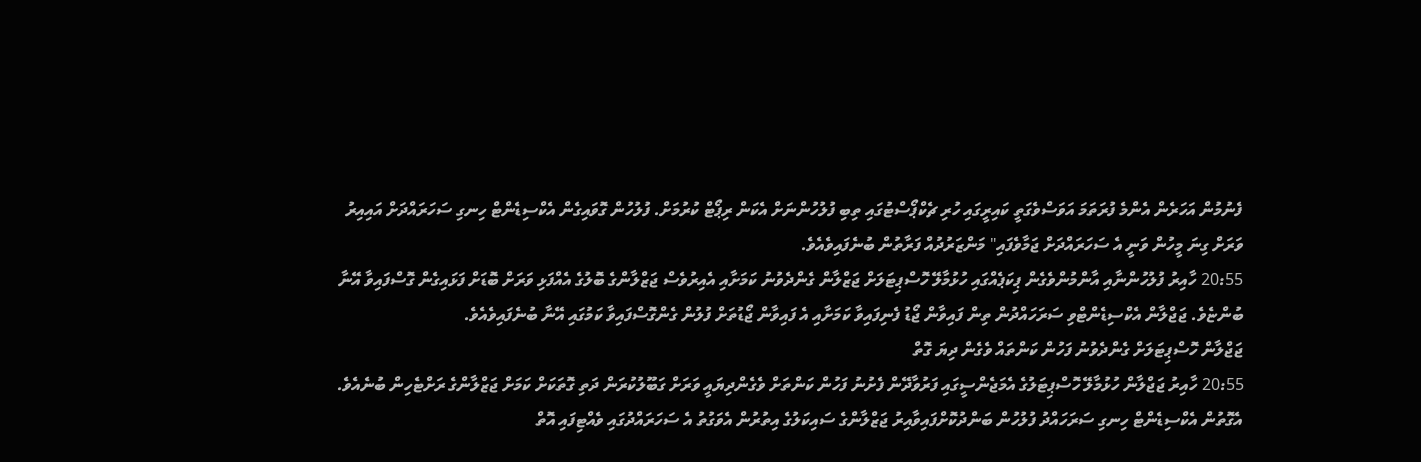ފެނުމުން އަހަރެން އެންމެ ފުރަތަމަ އަވަސްވެގަތީ ކައިރީގައި ހުރި ޗެކްޕޯސްޓުގައި ތިބި ފުލުހުންނަށް އެކަން ރިޕޯޓް ކުރުމަށް. ފުލުހުން ގޮވައިގެން އެކްސިޑެންޓް ހިނގި ސަހަރައްދަށް އައިއިރު ވަރަށް ގިނަ މީހުން ވަނީ އެ ސަހަރައްދަށް ޖަމާވެފައި" މަންޒަރުދުއް ފަރާތުން ބުނެފައިވެއެވެ.
20:55 ހާއިރު ފުލުހުންނާއި އާންމުންވެގެން ޕިކަޕެއްގައި ހުޅުމާލޭ ހޮސްޕިޓަލަށް ޖަޒްލާން ގެންދެވުނު ކަމަށާއި އެއިރުވެސް ޖަޒްލާންގެ ބޮލުގެ އެއްފަޅި ވަރަށް ބޮޑަށް ފަޅައިގެން ގޮސްފައިވާ އޭނާ ބުންޏެވެ. ޖަޖްލާން އެކްސިޑެންޓްވި ސަރަހައްދުން ތިން ފައިވާން ޖޯޑު ފެނިފައިވާ ކަމަށާއި އެ ފައިވާން ޖޯޑުތަށް ފުލުން ގެންގޮސްފައިވާ ކަމުގައި އޭނާ ބުނެފައިވެއެވެ.
ޖަޖްލާން ހޮސްޕިޓަލަށް ގެންދެވުނު ފަހުން ކަންތައް ވެގެން ދިޔަ ގޮތް
20:55 ހާއިރު ޖަޖްލާން ހުޅުމާލޭ ހޮސްޕިޓަލުގެ އެމަޖެންސީގައި ފަރުވާދޭން ފެށުނު ފަހުން ކަންތަށް ވެގެންދިޔައީ ވަރަށް ގަބޫލުކުރަން ދަތި ގޮތަކަށް ކަމަށް ޖަޒްލާންގެ ރަށްޓެހިން ބުނެއެވެ.
އެގޮތުން އެކްސިޑެންޓް ހިނގި ސަރަހައްދު ފުލުހުން ބަންދުކޮށްފައިވާއިރު ޖަޒްލާންގެ ސައިކަލުގެ އިތުރުން އެވަގުތު އެ ސަހަރައްދުގައި ވެއްޓިފައި އޮތް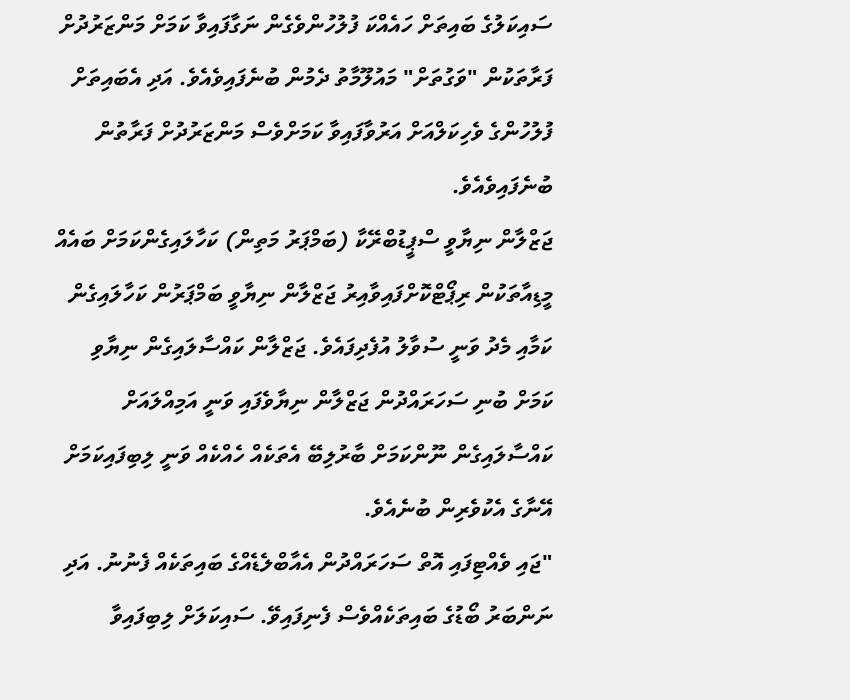ސައިކަލުގެ ބައިތަށް ހައެއްކަ ފުލުހުންވެގެން ނަގާފައިވާ ކަމަށް މަންޒަރުދުށް ފަރާތަކުން "ވަގުތަށް" މައުލޫމާތު ދެމުން ބުނެފައިވެއެވެ. އަދި އެބައިތަށް ފުލުހުންގެ ވެހިކަލްއަށް އަރުވާފައިވާ ކަމަށްވެސް މަންޒަރުދުށް ފަރާތުން ބުނެފައިވެއެވެ.
ޖަޒްލާން ނިޔާވީ ސްޕީޑުބްރޭކާ (ބަމްޕަރު މަތިން) ކަހާލައިގެންކަމަށް ބައެއް މީޑިއާތަކުން ރިޕޯޓްކޮށްފައިވާއިރު ޖަޒްލާން ނިޔާވީ ބަމްޕަރުން ކަހާލައިގެން ކަމާއި މެދު ވަނީ ސުވާލު އުފެދިފައެވެ. ޖަޒްލާން ކައްސާލައިގެން ނިޔާވި ކަމަށް ބުނި ސަހަރައްދުން ޖަޒްލާން ނިޔާވެފައި ވަނީ އަމިއްލައަށް ކައްސާލައިގެން ނޫންކަމަށް ބާރުލިބޭ އެތަކެއް ހެއްކެއް ވަނީ ލިބިފައިކަމަށް އޭނާގެ އެކުވެރިން ބުނެއެވެ.
"ޖައި ވެއްޓިފައި އޮތް ސަހަރައްދުން އެއާބްލެޑެއްގެ ބައިތަކެއް ފެނުނު. އަދި ނަންބަރު ބޯޑުގެ ބައިތަކެއްވެސް ފެނިފައިވޭ. ސައިކަލަށް ލިބިފައިވާ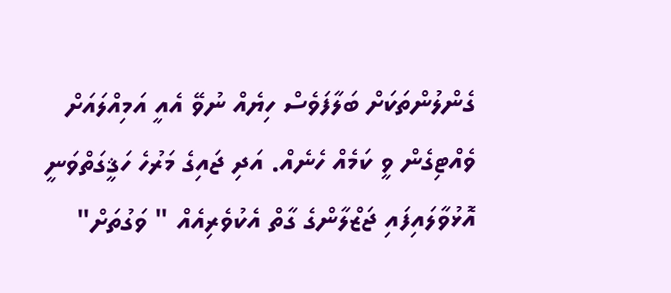ގެންލުންތަކަށް ބަލާފަވެސް ހިޔެއް ނުވޭ އެއީ އަމިއްލައަށް ވެއްޓިގެން ވީ ކަމެއް ހެނެއް. އަދި ޖައިގެ މަރުހެ ހަޤީގަތްވަނީ އޮޅުވާލައިފައި ޖަޒްލާންގެ ގާތް އެކުވެރިއެއް " ވަގުތަށް"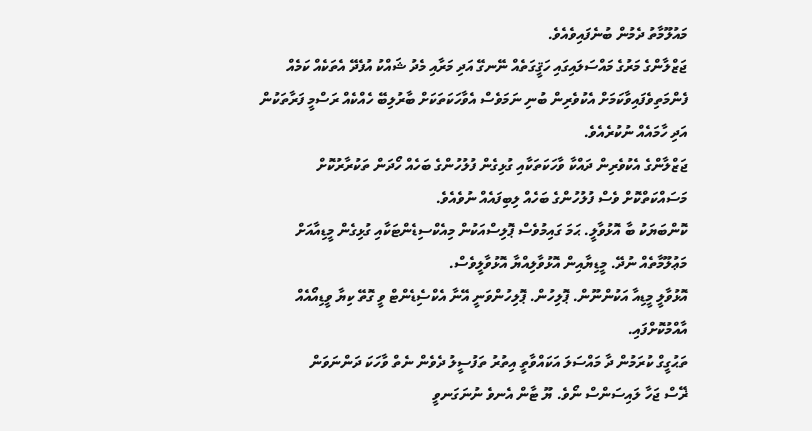މައުލޫމާތު ދެމުން ބުނެފައިވެއެވެ.
ޖަޒްލާންގެ މަރުގެ މައްސަލައިގައި ހަޤީގަތެއް ނޭނގޭ އަދި މަރާއި މެދު ޝައްކު އުފެދޭ އެތަކެއް ކަމެއް ފެންމަތިވެފައިވާކަމަށް އެކުވެރިން ބުނި ނަމަވެސް އެވާހަކަތަކަށް ބާރުލިބޭ ހެއްކެއް ރަސްމީ ފަރާތަކުން އަދި ހާމައެއް ނުކުރެއެވެ.
ޖަޒްލާންގެ އެކުވެރިން ދައްކާ ވާހަކަތަކާއި ގުޅިގެން ފުލުހުންގެ ބަހެއް ހޯދަން ތަކުރާރުކޮށް މަސައްކަތްކޮށް ވެސް ފުލުހުންގެ ބަހެއް ލިބިފައެއް ނުވެއެވެ.
ކޮންބަޔަކު ބާ އޮޅުވާލީ. ޙަމަ ގައިމުވެސް ޕޮލިސްއަކުން މިއެކްސިޑެންޓަކާއި ގުޅިގެން މީޑިއާއަށް މަޢުލޫމާތެއް ނުދޭ. މީޑިޔާއިން އޮޅުވާލިއްޔާ އޮޅުވާލީވެސް.
އޮޅުވާލީ މީޑިއާ އަކުންނޫން. ޕޮލިހުން. ޕޮލިހުންވަނީ އޭނާ އެކްސެިޑެންޓް ވީ ގޮތޭ ކިޔާ ވީޑިއޯއެއް އާއްމުކޮށްފައި.
ތަޙުގީގް ކުރަމުން ދާ މައްސަލަ އަކައްވާތީ އިތުރު ތަފުސީލު ދެވެން ނެތް ވާހަކަ ދަންނަވަން
ޜޭސް ޖަހާ ލައިސަންސް ނޯވެ. ޔޫ ޓާން އެނވެ ނުނަގަނވީ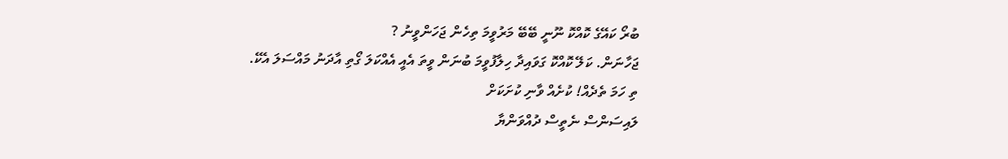ބުރޯ ކައޭގެ ކޮއްކޮ ނޫނީ ބޭބޭ މަރުވީމަ ތިހެން ޖަހަންވީނު ?
ޖަހާނަން. ކަލޭ ކޮއްކޮ ގަވައިދާ ހިލާފުވީމަ ބުނަން ވީތަ އެއީ އެއްކަލަ ގޯތި އާދަނު މައްސަލަ އެކޭ.
ތި ހަމަ ތެދެއް! ކުށެއް ވާނި ކުށަކަށް
ލައިސަންސް ނެތީސް ދުއްވަންޔާ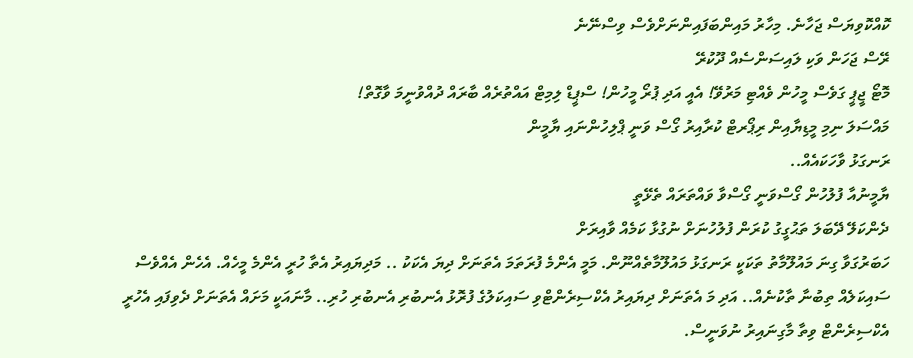ކޮއްކޮވިޔަސް ޖަހާނެ. މިހާރު މައިންބަފައިންނަށްވެސް ވިސްނޭނެ
ރޭސް ޖަހަން ވަކި ލައިސަންސެއް ދޫކުރޭ
މޮޓޯ ޖީޕީ ގަވެސް މީހުން ވެއްޓި މަރުވޭ! އެއީ އަދި ޕުރޯ މީހުން! ސްޕީޑް ލިމިޓް އައްތުރެއް ބާރައް ދުއްވުނީމަ ވާގޮތް!
މައްސަލަ ނިމި މީޑިޔާއިން ރިޕޯރޓް ކުރާއިރު ގޯސް ވަނީ ޕްލިހުންނައި ޔާމީން
ރަނގަޅު ވާހަކައެއް..
ޔާމީނުއާ ފުލުހުން ގޯސްވަނީ ގޯސްވާ ވައްތަރައް ތެޅޭތީ
ދެންކަލޭ ދޭބަލަ ތަޙުގީގު ކުރަން ފުލުހުނަށް ނުގުޅާ ކަމެއް ވާއިރަށް
ހަބަރުގަވާ ގިނަ މައުލޫމާތު ތަކަކީ ރަނގަޅު މައުލޫމާތެއްނޫން. މަމީ އެންމެ ފުރަތަމަ އެތަނަށް ދިޔަ އެކަކު .. މަދިޔައިރު އެތާ ހުރީ އެންމެ މީހެއް. އެހެން އެއްވެސް ސައިކަލެއް ތިބުނާ ތާކުނެއް.. އަދި މަ އެތަނަށް ދިޔައިރު އެކްސިރެންޓްވި ސައިކަލުގެ ފުރޮޅު އެނބުރި އެނބުރި ހުރި.. މާނައަކީ މަށައް އެތަނަށް ދެވިފައި އެހުރީ އެކްސިރެންޓް ވިތާ މާގިނައިރު ނުވަނީސް.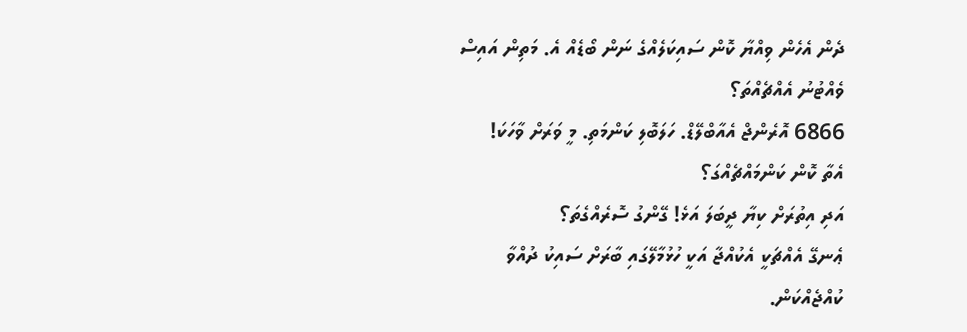ދެން އެހެން ވިއްޔާ ކޮން ސައިކަލެއްގެ ނަން ބޯޑެއް އެ. މަތިން އައިސް ވެއްޓުނު އެއްޗެއްތަ؟
6866 އޮރެންޖް އެއާބްލޭޑް. ހަލަބޮލި ކަންމަތި. މީ ވަރަށް ވާހަކަ!
އެތާ ކޮން ކަންމައްޗެއްގަ؟
އަދި އިތުރަށް ކިޔާ ދީބަލަ އަޅެ! ގޭންގު ސޮރެއްގެތަ؟
ޢެނގޭ އެއްޗަކީ އެކުއްޖާ އަކީ ހުޅުމާލޭގައި ބާރަށް ސައިކު ދުއްވާ ކުއްޖެއްކަން.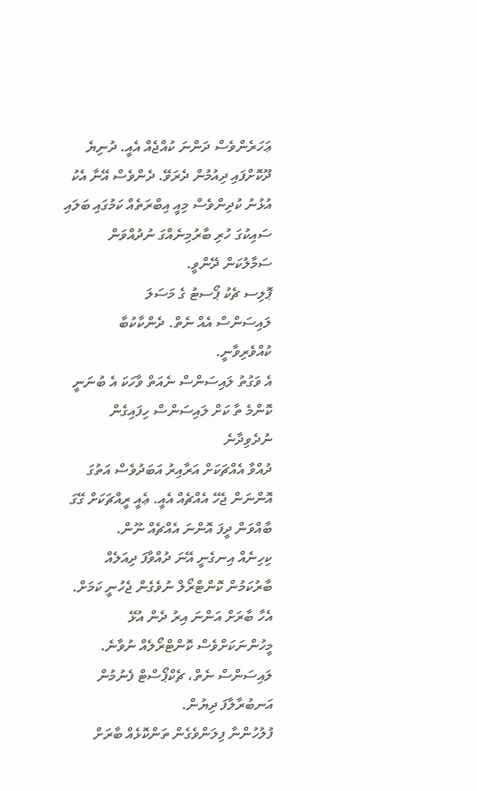ޢަހަރެންވެސް ދަންނަ ކުއްޖެއް އެއީ. ދުނިޔެ ދޫކޮށްފައި ދިއުމުން ދެރަވޭ. ދެންވެސް އޭނާ އެކު އުޅުނު ކުދިންވެސް މިއީ އިބްރަތެއް ކަމުގައި ބަލައި ސައިކުގަ ހުރި ބާރުމިނެއްގަ ނުދުއްވަން ސަމާލުކަން ދޭންވީ.
ޕޮލިސ ޗެކު ޕޯސޓު ގެ މަސަލަ
ލައިސަންސް އެއް ނެތް. ދެންކާކުބާ ކުއްވެރިވާނީ.
އެ ވަގުތު ލައިސަންސް ނެއަތް ވާހަކަ އެ ބުނަނީ ކޮންމެ ތާ ކަށް ލައިސަންސް ހިފައިގެން ނުދެވިދާނެ
ދުއްވާ އެއްޗަކަށް އަރާއިރު އަބަދުވެސް އަތުގަ އޮންނަން ޖެހޭ އެއްޗެއް އެއީ. ޢެއީ ރީއްޗަކަށް ގޭގަ ބާއްވަން ދީފަ އޮންނަ އެއްޗެއް ނޫން.
ކިހިނެއް އިނގެނީ އޭނަ ދުއްވާފަ ދިއަލެއް ބާރުކަމުން ކޮންޓްރޯލް ނުވެގެން ޖެހުނީ ކަމަށް. އެހާ ބާރަށް އަންނަ އިރު ދެން އުޅޭ މީހުންނަކަށްވެސް ކޮންޓްރޯލެއް ނުވާނެ.
ލައިސަންސް ނެތް، ޗެކްޕޯސްޓް ފެނުމުން އަނބުރާލާފަ ދިޔުން.
ފުލުހުންނާ ފިލަންވެގެން ތަންކޮޅެއް ބާރަށް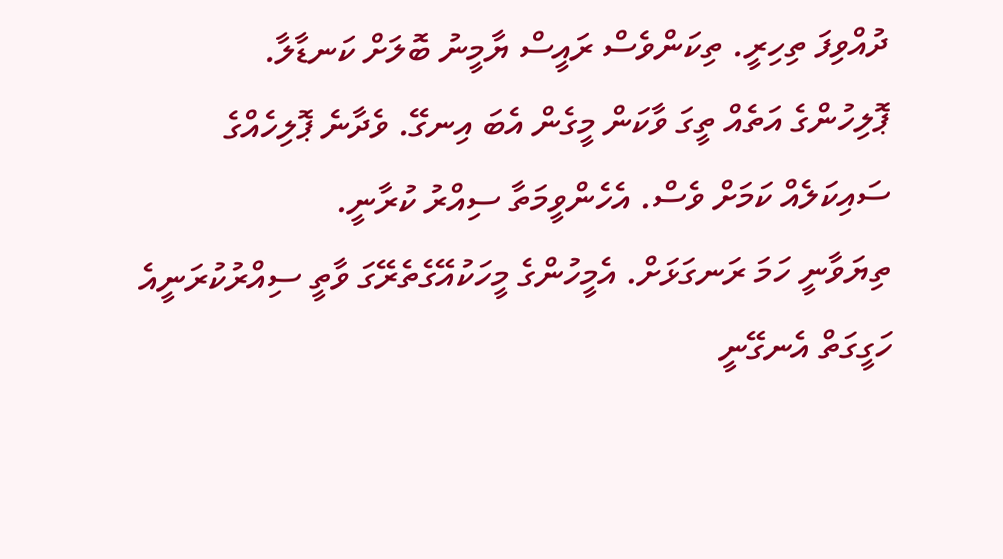ދުއްވިފަ ތިހިރީ. ތިކަންވެސް ރައީސް ޔާމީނު ބޮލަށް ކަނޑާލާ.
ޕޮލިހުންގެ އަތެއް ތީގަ ވާކަން މީގެން އެބަ އިނގޭ. ވެދާނެ ޕޮލިހެއްގެ ސައިކަލެއް ކަމަށް ވެސް. އެހެންވީމަތާ ސިއްރު ކުރާނީ.
ތިޔަވާނީ ހަމަ ރަނގަޅަށް. އެމީހުންގެ މީހަކުއޭގެތެރޭގަ ވާތީ ސިއްރުކުރަނީއެ
ހަގީގަތް އެނގޭނީ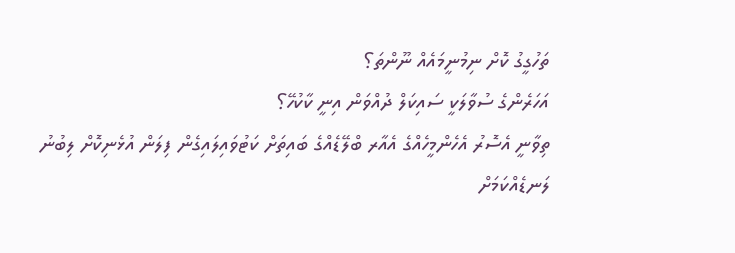ތަހުގީގު ކޮށް ނިމުނީމައެއް ނޫންތަ؟
އަހަރެންގެ ސުވާލަކީ ސައިކަލް ދުއްވަން އިނީ ކާކުހޭ؟
ތިވާނީ އެސޮރު އެހެންމީހެއްގެ އެއާރ ބްލޭޑެއްގެ ބައިތަށް ކަޓުވައިލައިގެން ފިލަން އުޅެނިކޮށް ލިބުނު ލަނޑެއްކަމަށް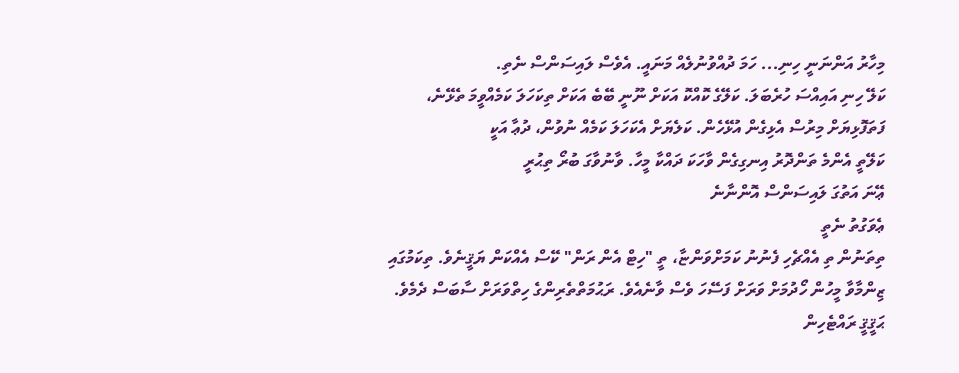މިހާރު އަންނަނީ ހިނި... ހަމަ ދުއްވުނުލެއް މަނައީ. އެވެސް ލައިސަންސް ނެތި.
ކަލޭ ހިނި އައިއްސަ ހުރެބަލަ. ކަލޭގެ ކޮއްކޮ އަކަށް ނޫނީ ބޭބެ އަކަށް ތިކަހަލަ ކަމެއްވީމަ ތެޅޭނެ، ފަތަފޮޅިޔަށް މިރުސް އެޅިގެން އުޅޭހެން. ކަލެޔަށް އެކަހަލަ ކަމެއް ނުވުން، ދުޢާ އަކީ
ކަލޭތީ އެންމެ ތަންދޮރު އިނގިގެން ވާހަކަ ދައްކާ މީހާ. ވާނުވާގަ ބުރޯ ތިޙުރީ
ޢޭނަ އަތުގަ ލައިސަންސް އޮންނާނެ
ޢެވަގުތު ނެތީ
ތިތަނުން ތި އެއްޗެހި ފެނުނު ކަމަށްވަންޏާ، ތީ "ހިޓް އެން ރަން" ކޭސް އެއްކަން ޔަޤީނެވެ. ތިކަމުގައި ޒިންމާވާ މީހުން ހޯދުމަށް ވަރަށް ފަސޭހަ ވެސް ވާނެއެވެ. ރަޙުމަތްތެރިންގެ ހިތްވަރަށް ސާބަސް ދެމެވެ. ޙަޤީޤީ ރައްޓެހިން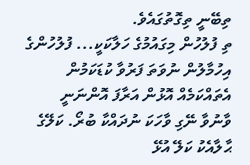ތިބޭނީ ތިގޮތުގައެވެ.
ތި ފުލުހުން މިގައުމުގެ ހަލާކަކީ... ފުލުހުންގެ އިހުމާލުން ނުވަތަ ފަރުވާ ކުޑަކަމުން އެތައްކަމެއް އޮޅުން އަރާފަ އޮންނަނީ
ވާނުވާ ނޭގި ވާހަކަ ނުދައްކާ ބުރޯ. ކަލޭގެ ޙާލާއެކު ކަލޭ އުޅޭ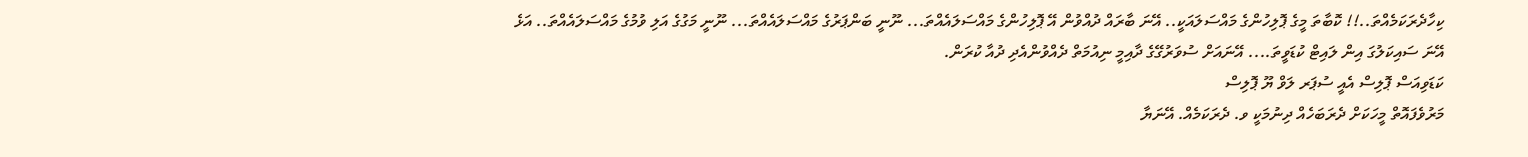ކިހާދެރަކަމެއްތަ..!! ކޮބާތަ މީގެ ޕޮލިހުންގެ މައްސަލައަކީ.. އޭނަ ބާރައް ދުއްވުން އޭ ޕޮލިހުންގެ މައްސަލައެއްތަ... ނޫނީ ބަންޕަރުގެ މައްސަލައެއްތަ... ނޫނީ މަގުގެ އަލި ވުމުގެ މައްސަލައެއްތަ.. އަޅެ އޭނަ ސައިކަލުގަ އިން ލައިޓް ކުޑަވީތަ.... އޭނައަށް ސުވަރުގޭގެ ދާއިމީ ނިއުމަތް ދެއްވުންއެދި ދުއާ ކުރަން.
ކަޑަވިއަސް ޕޮލިސް އެއީ ސުޕަރ ލަވް ޔޫ ޕޮލިސް
މަރުވެފައޮތް މީހަކަށް ދެރަބަހެއް ދިނުމަކީ ވ. ދެރަކަމެއް. އޭނަޔާ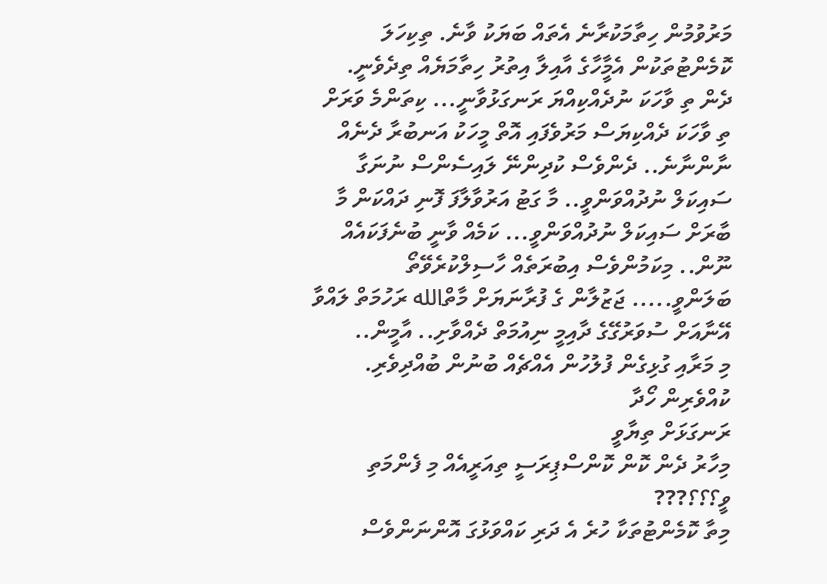މަރުވުމުން ހިތާމަކުރާނެ އެތައް ބަޔަކު ވާނެ. ތިކިހަލަ ކޮމެންޓުތަކުން އެމާީހާގެ އާއިލާ އިތުރު ހިތާމަޔެއް ތިދެވެނީ.
ދެން ތި ވާހަކަ ނުދެއްކިއްޔަ ރަނގަޅުވާނީ... ކިތަންމެ ވަރަށް ތި ވާހަކަ ދެއްކިޔަސް މަރުވެފައި އޮތް މީހަކު އަނބުރާ ދެނެއް ނާންނާނެ.. ދެންވެސް ކުދިންނޭ ލައިސެންސް ނުނަގާ ސައިކަލް ނުދުއްވަންވީ.. މާ ގަޓު އަރުވާލާފަ ފޮނި ދައްކަން މާ ބާރަށް ސައިކަލް ނުދުއްވަންވީ... ކަމެއް ވާނީ ބުނެފަކައެއް ނޫން.. މިކަމުންވެސް އިބުރަތެއް ހާސިލްކުރެވޭތޯ ބަލަންވީ..... ޖަޒުލާން ގެ ފުރާނަޔަށް މާތްالله ރަހުމަތް ލައްވާ އޭނާއަށް ސުވަރުގޭގެ ދާއިމީ ނިއުމަތް ދެއްވާށި.. އާމީން..
މި މަރާއި ގުޅިގެން ފުލުހުން އެއްޗެއް ބުނުން ބުއްދިވެރި.
ކުއްވެރިން ހޯދާ
ރަނގަޅަށް ތިޔާވީ
މިހާރު ދެން ކޮން ކޮންސްޕިރަސީ ތިއަރީއެއް މި ފެންމަތި ވީ؟؟؟???
މިތާ ކޮމެންޓުތަކާ ހުރެ އެ ދަރި ކައްވަޅުގަ އޮންނަންވެސް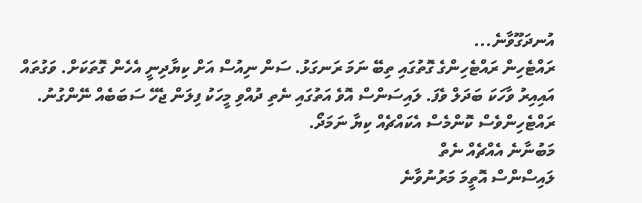އުނދަގޫވާނެ...
ރައްޓެހިން ރައްޓެހިންގެ ގޮތުގައި ތިބޭ ނަމަ ރަނގަޅު. ސަން ނިއުސް އަށް ކިޔާދިނީ އެހެން ގޮތަކަށް. ވަގުތައް އައިއިރު ވާހަކަ ބަދަލް ވެފަ. ލައިސަންސް އޮވެ އަތުގައި ނެތި ދުއްވި މީހަކު ފިލަން ޖެހޭ ސަބަބެއް ނޭންގުނު. ރައްޓެހިންވެސް ކޮންމެސް އެކައްޗެއް ކިޔާ ނަމަދޯ.
މަބުނާނެ އެއްޗެއް ނެތް
ލައިސްންސް އޮތީމަ މަރުނުވާނެ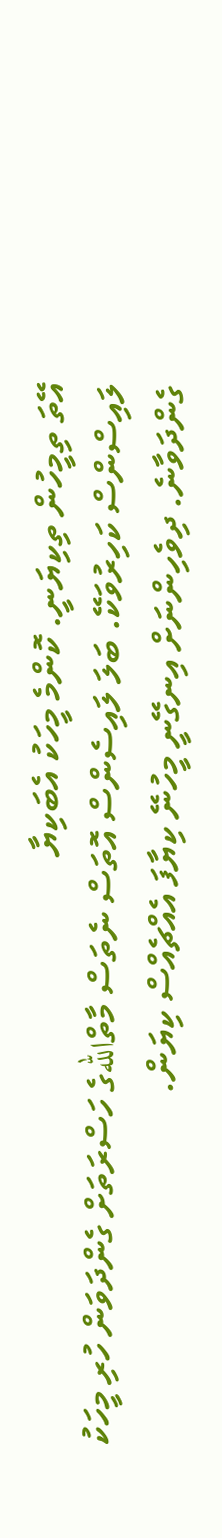އޭތަ ތިމީހުން ތިކިޔަނީ. ކޮންމެ މީހަކު އެބަކިޔާ
ލައިސްންސް ކަހިރުވަކޭ. ބަލަ ލައިސެންސް އޮތަސް ނެތަސް މާތްاللهގެ ހަސްރަތަށް ގެންދަވަން ހުރި މީހަކު ގެންދަވާނެ. ދިވެހިންނަށް އިނގޭނީ މީހުނޭ ކިޔާފަ އެއްޗެއްސް ކިޔަން.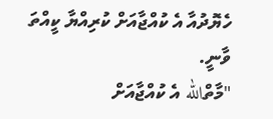ހެޔޮދުއާ އެ ކުއްޖާއަށް ކުރިއްޔާ ކީއްތަ ވާނީ.
"މާތްالله އެ ކުއްޖާއަށް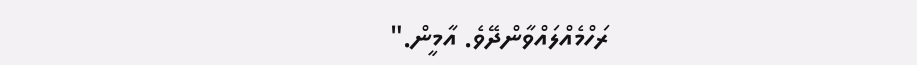ރަހްމެއްލައްވާންދޭވެ. އާމީން."